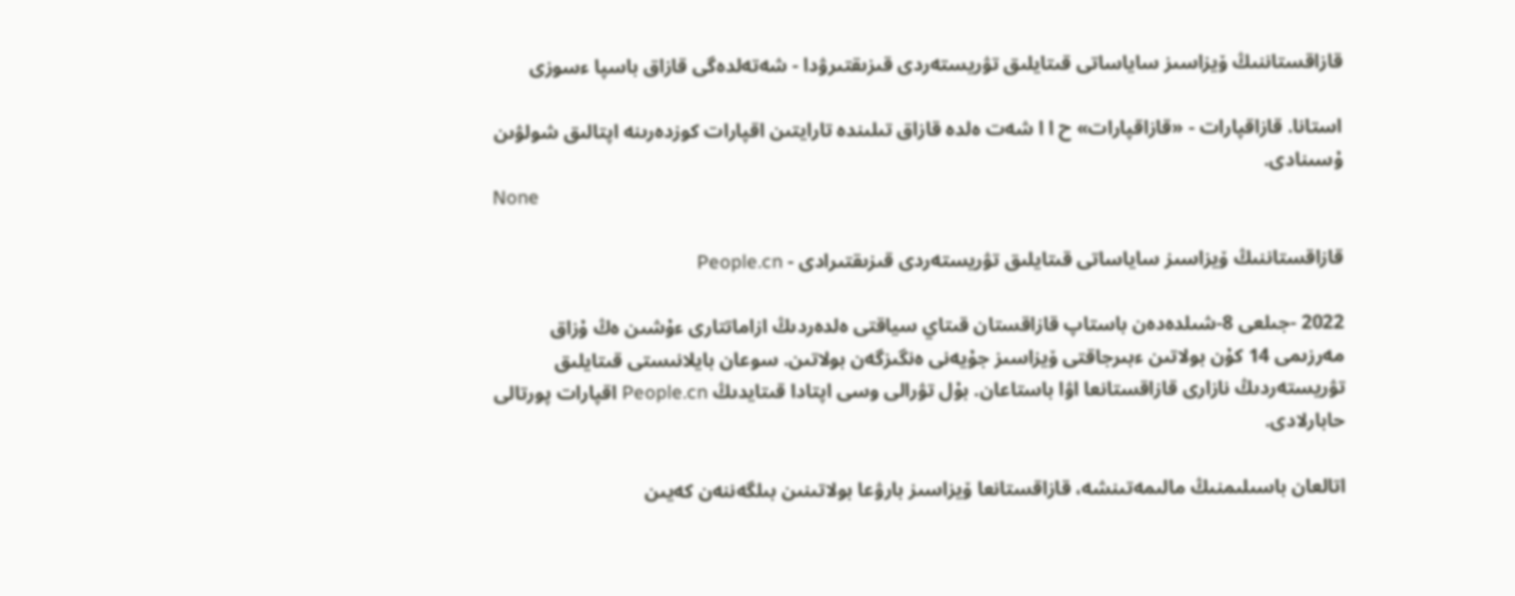قازاقستاننىڭ ۆيزاسىز ساياساتى قىتايلىق تۋريستەردى قىزىقتىرۋدا - شەتەلدەگى قازاق باسپا ءسوزى

استانا. قازاقپارات - «قازاقپارات» ح ا ا شەت ەلدە قازاق تىلىندە تارايتىن اقپارات كوزدەرىنە اپتالىق شولۋىن ۇسىنادى.
None

قازاقستاننىڭ ۆيزاسىز ساياساتى قىتايلىق تۋريستەردى قىزىقتىرادى - People.cn

2022 -جىلعى 8-شىلدەدەن باستاپ قازاقستان قىتاي سياقتى ەلدەردىڭ ازاماتتارى ءۇشىن ەڭ ۇزاق مەرزىمى 14 كۇن بولاتىن ءبىرجاقتى ۆيزاسىز جۇيەنى ەنگىزگەن بولاتىن. سوعان بايلانىستى قىتايلىق تۋريستەردىڭ نازارى قازاقستانعا اۋا باستاعان. بۇل تۋرالى وسى اپتادا قىتايدىڭ People.cn اقپارات پورتالى حابارلادى.

اتالعان باسىلىمنىڭ مالىمەتىنشە، قازاقستانعا ۆيزاسىز بارۋعا بولاتىنىن بىلگەننەن كەيىن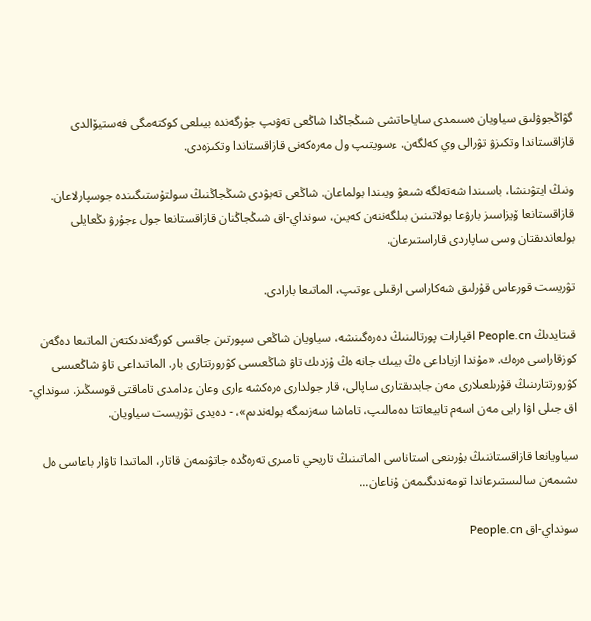گۋاڭجوۋلىق سياويان ەسىمدى ساياحاتشى شىڭجاڭدا شاڭعى تەۋىپ جۇرگەندە بيىلعى كوكتەمگى فەستيۆالدى قازاقستاندا وتكىزۋ تۋرالى وي كەلگەن. ءسويتىپ ول مەرەكەنى قازاقستاندا وتكىزەدى.

ونىڭ ايتۋىنشا، باسىندا شەتەلگە شىعۋ ويىندا بولماعان. شاڭعى تەبۋدى شىڭجاڭنىڭ سولتۇستىگىندە جوسپارلاعان. قازاقستانعا ۆيزاسىز بارۋعا بولاتىنىن بىلگەننەن كەيىن، سونداي-اق شىڭجاڭنان قازاقستانعا جول ءجۇرۋ ىڭعايلى بولعاندىقتان وسى ساپاردى قاراستىرعان.

تۋريست قورعاس قۇرلىق شەكاراسى ارقىلى ءوتىپ، الماتىعا بارادى.

قىتايدىڭ People.cn اقپارات پورتالىنىڭ دەرەگىنشە، سياويان شاڭعى سپورتىن جاقسى كورگەندىكتەن الماتىعا دەگەن كوزقاراسى ەرەك. «مۇندا ازياداعى ەڭ بيىك جانە ەڭ ۇزدىك تاۋ شاڭعىسى كۋرورتتارى بار. الماتىداعى تاۋ شاڭعىسى كۋرورتتارىنىڭ قۇرىلعىلارى مەن جابدىقتارى ساپالى، قار جولدارى ەرەكشە ءارى وعان ءدامدى تاماقتى قوسىڭىز. سونداي-اق جىلى اۋا رايى مەن اسەم تابيعاتتا دەمالىپ، تاماشا سەزىمگە بولەندىم»، - دەيدى تۋريست سياويان.

سياويانعا قازاقستاننىڭ بۇرىنعى استاناسى الماتىنىڭ تاريحي تامىرى تەرەڭدە جاتۋىمەن قاتار، الماتىدا تاۋار باعاسى ەل ىشىمەن سالىستىرعاندا تومەندىگىمەن ۇناعان...

سونداي-اق People.cn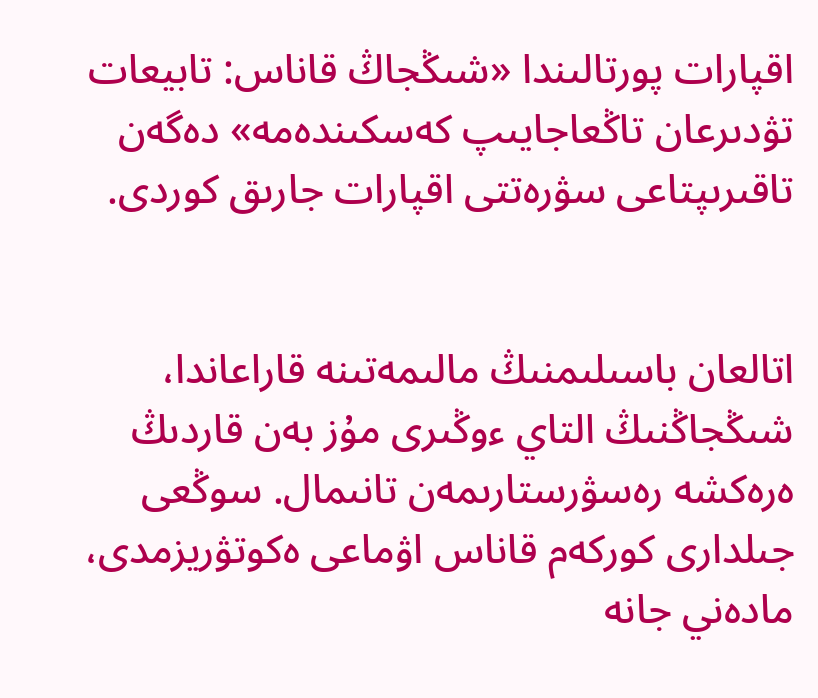اقپارات پورتالىندا «شىڭجاڭ قاناس: تابيعات تۋدىرعان تاڭعاجايىپ كەسكىندەمە» دەگەن تاقىرىپتاعى سۋرەتتى اقپارات جارىق كوردى.


اتالعان باسىلىمنىڭ مالىمەتىنە قاراعاندا، شىڭجاڭنىڭ التاي ءوڭىرى مۇز بەن قاردىڭ ەرەكشە رەسۋرستارىمەن تانىمال. سوڭعى جىلدارى كوركەم قاناس اۋماعى ەكوتۋريزمدى، مادەني جانە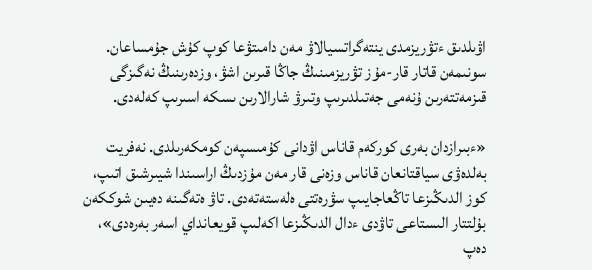اۋىلدىق ءتۋريزمدى ينتەگراتسيالاۋ مەن دامىتۋعا كوپ كۇش جۇمساعان. سونىمەن قاتار قار-مۇز تۋريزمىنىڭ جاڭا قىرىن اشۋ، وزدەرىنىڭ نەگىزگى قىزمەتتەرىن ۇنەمى جەتىلدىرىپ وتىرۋ شارالارىن ىسكە اسىرىپ كەلەدى.

«ءبىرازدان بەرى كوركەم قاناس اۋدانى كۇمىسپەن كومكەرىلدى. نەفريت بەلدەۋى سياقتانعان قاناس وزەنى قار مەن مۇزدىڭ اراسىندا شيىرشىق اتىپ، كوز الدىڭىزعا تاڭعاجايىپ سۋرەتتى ەلەستەتەدى. تاۋ ەتەگىنە دەيىن شوككەن بۇلتتار الىستاعى تاۋدى ءدال الدىڭىزعا اكەلىپ قويعانداي اسەر بەرەدى»، دەپ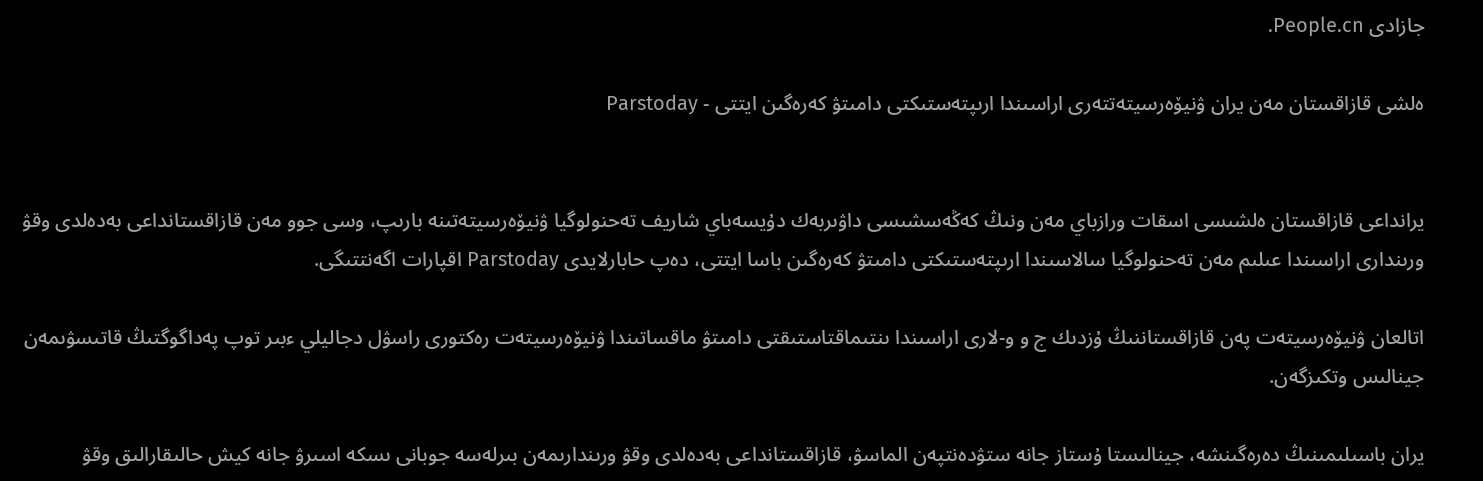جازادى People.cn.

ەلشى قازاقستان مەن يران ۋنيۆەرسيتەتتەرى اراسىندا ارىپتەستىكتى دامىتۋ كەرەگىن ايتتى - Parstoday


يرانداعى قازاقستان ەلشىسى اسقات ورازباي مەن ونىڭ كەڭەسشىسى داۋىربەك دۇيسەباي شاريف تەحنولوگيا ۋنيۆەرسيتەتىنە بارىپ، وسى جوو مەن قازاقستانداعى بەدەلدى وقۋ ورىندارى اراسىندا عىلىم مەن تەحنولوگيا سالاسىندا ارىپتەستىكتى دامىتۋ كەرەگىن باسا ايتتى، دەپ حابارلايدى Parstoday اقپارات اگەنتتىگى.

اتالعان ۋنيۆەرسيتەت پەن قازاقستاننىڭ ۇزدىك ج و و-لارى اراسىندا ىنتىماقتاستىقتى دامىتۋ ماقساتىندا ۋنيۆەرسيتەت رەكتورى راسۋل دجاليلي ءبىر توپ پەداگوگتىڭ قاتىسۋىمەن جينالىس وتكىزگەن.

يران باسىلىمىنىڭ دەرەگىنشە، جينالىستا ۇستاز جانە ستۋدەنتپەن الماسۋ، قازاقستانداعى بەدەلدى وقۋ ورىندارىمەن بىرلەسە جوبانى ىسكە اسىرۋ جانە كيش حالىقارالىق وقۋ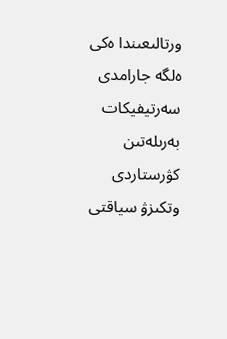ورتالىعىندا ەكى ەلگە جارامدى سەرتيفيكات بەرىلەتىن كۋرستاردى وتكىزۋ سياقتى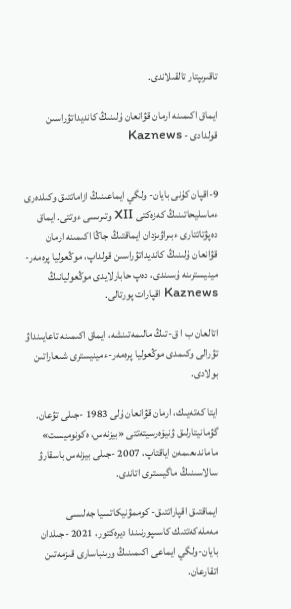تاقىرىپتار تالقىلاندى.

ايماق اكىمىنە ارمان قۋانعان ۇلىنىڭ كانديداتۋراسىن قولدادى - Kaznews


9-اقپان كۇنى بايان- ولگي ايماعىنىڭ ازاماتتىق وكىلدەرى ءماسليحاتىنىڭ كەزەكتى XII وتىرىسى ءوتتى. ايماق دەپۋتاتتارى ءبىراۋىزدان ايماقتىڭ جاڭا اكىمىنە ارمان قۋانعان ۇلىنىڭ كانديداتۋراسىن قولداپ، موڭعوليا پرەمەر-مينيسترىنە ۇسىندى، دەپ حابارلايدى موڭعوليانىڭ Kaznews اقپارات پورتالى.

اتالعان ب ا ق-تىڭ مالىمەتىنشە، ايماق اكىمىنە تاعايىنداۋ تۋرالى وكىمدى موڭعوليا پرەمەر-ءمينيسترى شىعاراتىن بولادى.

ايتا كەتەيىك، ارمان قۋانعان ۇلى 1983 -جىلى تۋعان. گۋمانيتارلىق ۋنيۆەرسيتەتتى «بيزنەس، ەكونوميست» ماماندىعىمەن اياقتاپ، 2007 -جىلى بيزنەس باسقارۋ سالاسىنىڭ ماگيسترى اتاندى.

ايماقتىق اقپاراتتىق- كوممۋنيكاتسيا جەلىسى مەملەكەتتىك كاسىپورنىندا ديرەكتور، 2021 -جىلدان بايان-ولگي ايماعى اكىمىنىڭ ورىنباسارى قىزمەتىن اتقارعان.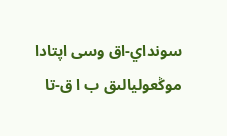سونداي-اق وسى اپتادا موڭعوليالىق ب ا ق-تا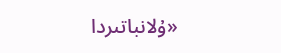«ۇلانباتىردا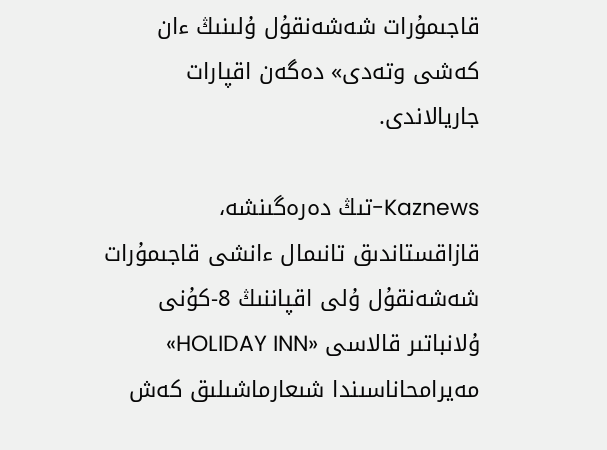قاجىمۇرات شەشەنقۇل ۇلىنىڭ ءان كەشى وتەدى» دەگەن اقپارات جاريالاندى.

Kaznews-تىڭ دەرەگىنشە، قازاقستاندىق تانىمال ءانشى قاجىمۇرات شەشەنقۇل ۇلى اقپاننىڭ 8-كۇنى ۇلانباتىر قالاسى «HOLIDAY INN» مەيرامحاناسىندا شىعارماشىلىق كەش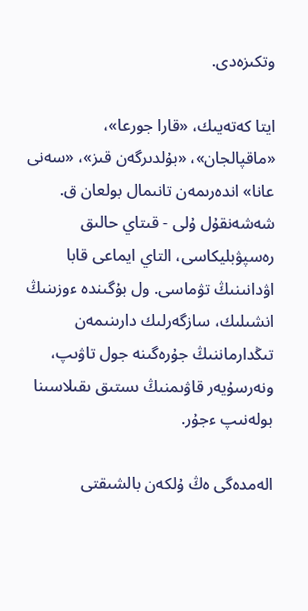وتكىزەدى.

ايتا كەتەيىك، «قارا جورعا»، «ماقپالجان»، «بۇلدىرگەن قىز»، «سەنى عانا» اندەرىمەن تانىمال بولعان ق. شەشەنقۇل ۇلى - قىتاي حالىق رەسپۋبليكاسى، التاي ايماعى قابا اۋدانىنىڭ تۋماسى. ول بۇگىندە ءوزىنىڭ انشىلىك، سازگەرلىك دارىنىمەن تىڭدارماننىڭ جۇرەگىنە جول تاۋىپ، ونەرسۇيەر قاۋىمنىڭ ىستىق ىقىلاسىنا بولەنىپ ءجۇر.

الەمدەگى ەڭ ۇلكەن بالشىقتى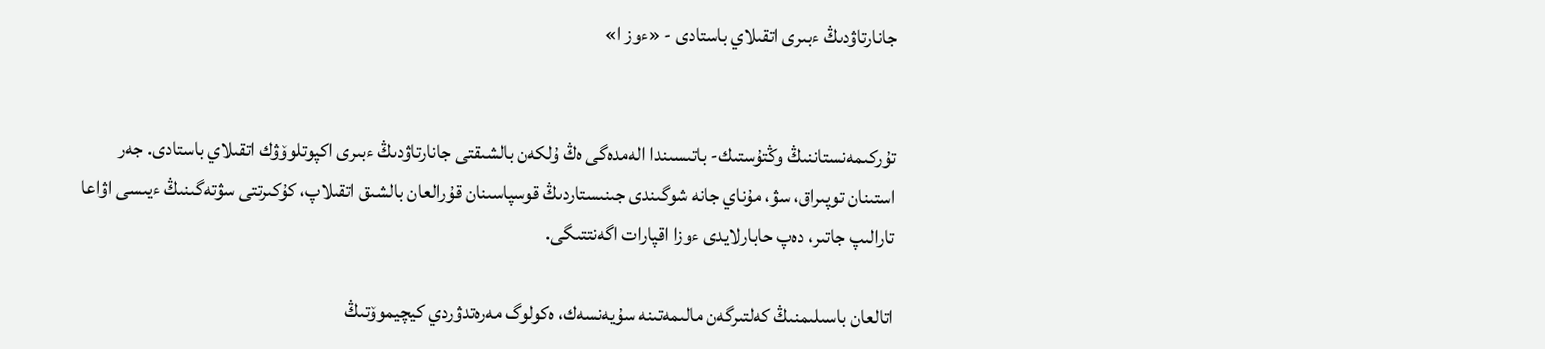جانارتاۋدىڭ ءبىرى اتقىلاي باستادى - «ءوز ا»


تۇركىمەنستاننىڭ وڭتۇستىك- باتىسىندا الەمدەگى ەڭ ۇلكەن بالشىقتى جانارتاۋدىڭ ءبىرى اكپوتلوۆۋك اتقىلاي باستادى. جەر استىنان توپىراق، سۋ، مۇناي جانە شوگىندى جىنىستاردىڭ قوسپاسىنان قۇرالعان بالشىق اتقىلاپ، كۇكىرتتى سۋتەگىنىڭ ءيىسى اۋاعا تارالىپ جاتىر، دەپ حابارلايدى ءوزا اقپارات اگەنتتىگى.

اتالعان باسىلىمنىڭ كەلتىرگەن مالىمەتىنە سۇيەنسەك، ەكولوگ مەرەتدۋردي كيچيموۆتىڭ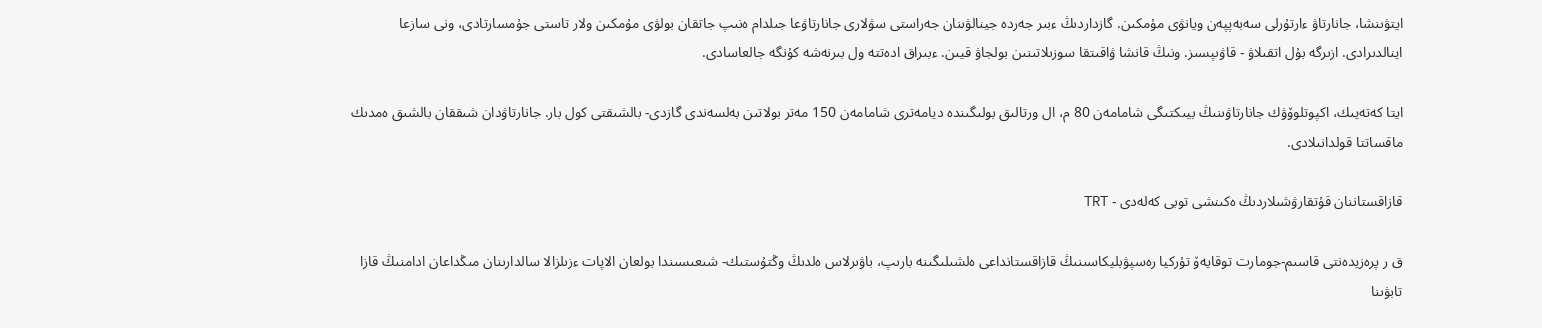ايتۋىنشا، جانارتاۋ ءارتۇرلى سەبەپپەن ويانۋى مۇمكىن. گازداردىڭ ءبىر جەردە جينالۋىنان جەراستى سۋلارى جانارتاۋعا جىلدام ەنىپ جاتقان بولۋى مۇمكىن ولار تاستى جۇمسارتادى، ونى سازعا اينالدىرادى. ازىرگە بۇل اتقىلاۋ - قاۋىپسىز. ونىڭ قانشا ۋاقىتقا سوزىلاتىنىن بولجاۋ قيىن. ءبىراق ادەتتە ول بىرنەشە كۇنگە جالعاسادى.

ايتا كەتەيىك، اكپوتلوۆۋك جانارتاۋىنىڭ بيىكتىگى شامامەن 80 م، ال ورتالىق بولىگىندە ديامەترى شامامەن 150 مەتر بولاتىن بەلسەندى گازدى- بالشىقتى كول بار. جانارتاۋدان شىققان بالشىق ەمدىك ماقساتتا قولدانىلادى.

قازاقستاننان قۇتقارۋشىلاردىڭ ەكىنشى توبى كەلەدى - TRT

ق ر پرەزيدەنتى قاسىم-جومارت توقايەۆ تۇركيا رەسپۋبليكاسىنىڭ قازاقستانداعى ەلشىلىگىنە بارىپ، باۋىرلاس ەلدىڭ وڭتۇستىك- شىعىسىندا بولعان الاپات ءزىلزالا سالدارىنان مىڭداعان ادامنىڭ قازا تابۋىنا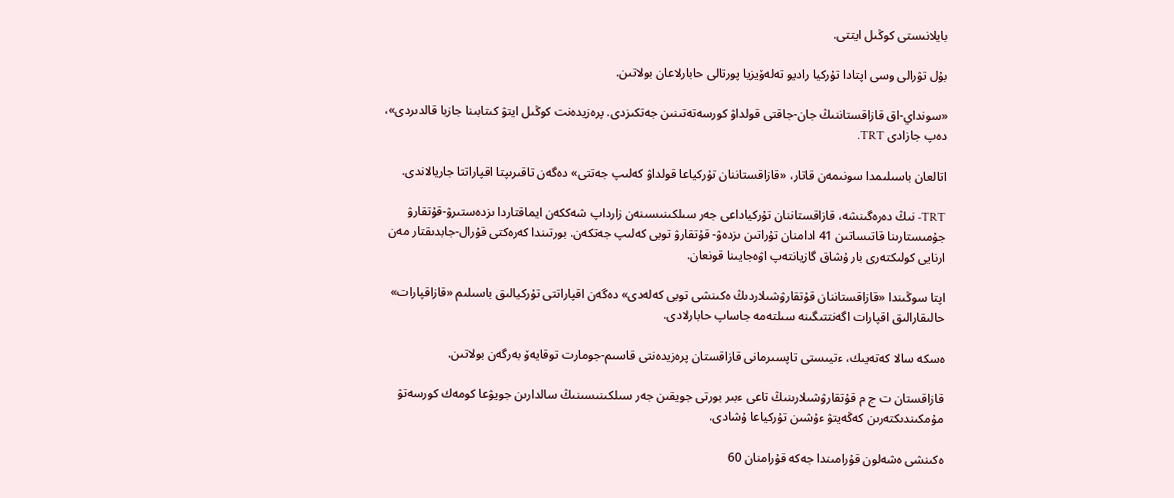بايلانىستى كوڭىل ايتتى.

بۇل تۋرالى وسى اپتادا تۇركيا راديو تەلەۆيزيا پورتالى حابارلاعان بولاتىن.

«سونداي-اق قازاقستاننىڭ جان-جاقتى قولداۋ كورسەتەتىنىن جەتكىزدى. پرەزيدەنت كوڭىل ايتۋ كىتابىنا جازبا قالدىردى»، دەپ جازادى TRT.

اتالعان باسىلىمدا سونىمەن قاتار، «قازاقستاننان تۇركياعا قولداۋ كەلىپ جەتتى» دەگەن تاقىرىپتا اقپاراتتا جاريالاندى.

TRT- نىڭ دەرەگىنشە، قازاقستاننان تۇركياداعى جەر سىلكىنىسىنەن زارداپ شەككەن ايماقتاردا ىزدەستىرۋ-قۇتقارۋ جۇمىستارىنا قاتىساتىن 41 ادامنان تۇراتىن ىزدەۋ- قۇتقارۋ توبى كەلىپ جەتكەن. بورتىندا كەرەكتى قۇرال-جابدىقتار مەن ارنايى كولىكتەرى بار ۇشاق گازيانتەپ اۋەجايىنا قونعان.

اپتا سوڭىندا «قازاقستاننان قۇتقارۋشىلاردىڭ ەكىنشى توبى كەلەدى» دەگەن اقپاراتتى تۇركيالىق باسىلىم «قازاقپارات» حالىقارالىق اقپارات اگەنتتىگىنە سىلتەمە جاساپ حابارلادى.

ەسكە سالا كەتەيىك، ءتيىستى تاپسىرمانى قازاقستان پرەزيدەنتى قاسىم-جومارت توقايەۆ بەرگەن بولاتىن.

قازاقستان ت ج م قۇتقارۋشىلارىنىڭ تاعى ءبىر بورتى جويقىن جەر سىلكىنىسىنىڭ سالدارىن جويۋعا كومەك كورسەتۋ مۇمكىندىكتەرىن كەڭەيتۋ ءۇشىن تۇركياعا ۇشادى.

ەكىنشى ەشەلون قۇرامىندا جەكە قۇرامنان 60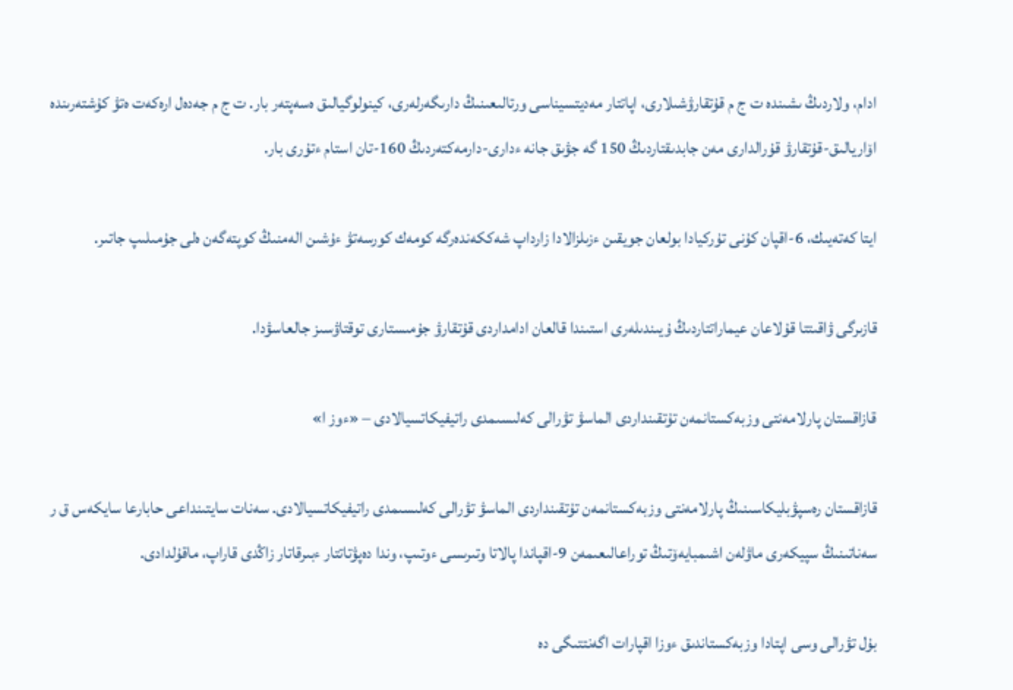ادام، ولاردىڭ ىشىندە ت ج م قۇتقارۋشىلارى، اپاتتار مەديتسيناسى ورتالىعىنىڭ دارىگەرلەرى، كينولوگيالىق ەسەپتەر بار. ت ج م جەدەل ارەكەت ەتۋ كۇشتەرىندە اۆاريالىق-قۇتقارۋ قۇرالدارى مەن جابدىقتاردىڭ 150 گە جۋىق جانە ءدارى-دارمەكتەردىڭ 160-تان استام ءتۇرى بار.

ايتا كەتەيىك، 6-اقپان كۇنى تۇركيادا بولعان جويقىن ءزىلزالادا زارداپ شەككەندەرگە كومەك كورسەتۋ ءۇشىن الەمنىڭ كوپتەگەن ەلى جۇمىلىپ جاتىر.

قازىرگى ۋاقىتتا قۇلاعان عيماراتتاردىڭ ۇيىندىلەرى استىندا قالعان ادامداردى قۇتقارۋ جۇمىستارى توقتاۋسىز جالعاسۋدا.

قازاقستان پارلامەنتى وزبەكستانمەن تۇتقىنداردى الماسۋ تۋرالى كەلىسىمدى راتيفيكاتسيالادى – «ءوز ا»

قازاقستان رەسپۋبليكاسىنىڭ پارلامەنتى وزبەكستانمەن تۇتقىنداردى الماسۋ تۋرالى كەلىسىمدى راتيفيكاتسيالادى. سەنات سايتىنداعى حابارعا سايكەس ق ر سەناتىنىڭ سپيكەرى ماۋلەن اشىمبايەۆتىڭ توراعالىعىمەن 9-اقپاندا پالاتا وتىرىسى ءوتىپ، وندا دەپۋتاتتار ءبىرقاتار زاڭدى قاراپ، ماقۇلدادى.

بۇل تۋرالى وسى اپتادا وزبەكستاندىق ءوزا اقپارات اگەنتتىگى دە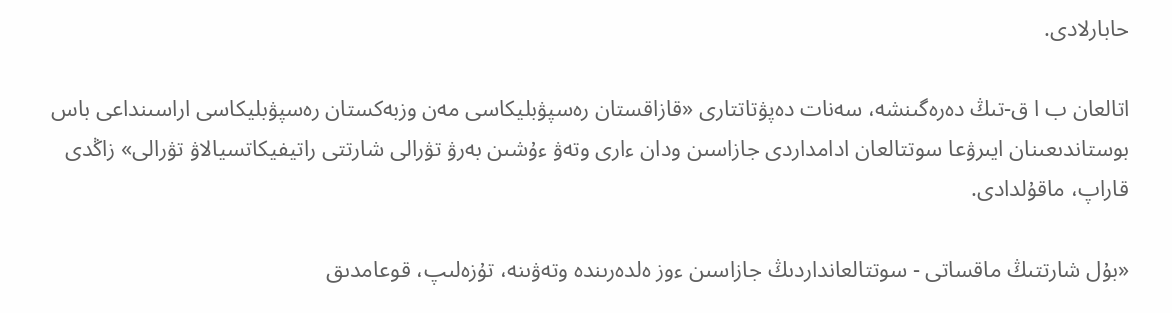حابارلادى.

اتالعان ب ا ق-تىڭ دەرەگىنشە، سەنات دەپۋتاتتارى «قازاقستان رەسپۋبليكاسى مەن وزبەكستان رەسپۋبليكاسى اراسىنداعى باس بوستاندىعىنان ايىرۋعا سوتتالعان ادامداردى جازاسىن ودان ءارى وتەۋ ءۇشىن بەرۋ تۋرالى شارتتى راتيفيكاتسيالاۋ تۋرالى» زاڭدى قاراپ، ماقۇلدادى.

«بۇل شارتتىڭ ماقساتى - سوتتالعانداردىڭ جازاسىن ءوز ەلدەرىندە وتەۋىنە، تۇزەلىپ، قوعامدىق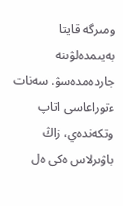ومىرگە قايتا بەيىمدەلۋىنە جاردەمدەسۋ. سەنات ءتوراعاسى اتاپ وتكەندەي، زاڭ باۋىرلاس ەكى ەل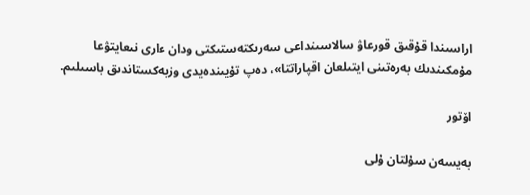اراسىندا قۇقىق قورعاۋ سالاسىنداعى سەرىكتەستىكتى ودان ءارى نىعايتۋعا مۇمكىندىك بەرەتىنى ايتىلعان اقپاراتتا»، دەپ تۇيىندەيدى وزبەكستاندىق باسىلىم.

اۆتور

بەيسەن سۇلتان ۇلى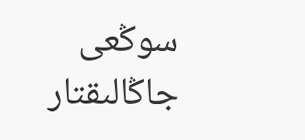سوڭعى جاڭالىقتار